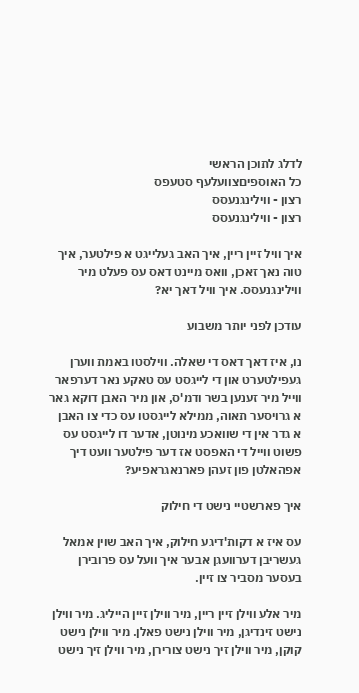לדלג לתוכן הראשי
כל האוספיםצוועלעף סטעפס
רצון - ווילינגנעסס
רצון - ווילינגנעסס

איך וויל זיין ריין, איך האב געלייגט א פילטער, איך טוה נאך זאכן, וואס מיינט דאס עס פעלט מיר ווילינגנעסס. איך וויל דאך יא?

עודכן לפני יותר משבוע

נו, איז דאך דאס די שאלה. ווילסטו באמת ווערן געפילטערט און די לייגסט עס טאקע נאר דערפאר ווייל מיר זענען בשר ודמ'ס, און מיר האבן דוקא גאר א גרויסער תאוה, ממילא לייגסטו עס כדי צו האבן א גדר אין די שוואכע מינוטן, אדער דו לייגסט עס פשוט ווייל די האפסט אז דער פילטער וועט דיך אפהאלטן פון זעהן פארנאגראפיע?

איך פארשטיי נישט די חילוק

עס איז א דקות'דיגע חילוק, איך האב שוין אמאל געשריבן דערוועגן אבער איך וועל עס פרובירן בעסער מסביר צו זיין.

מיר אלע ווילן זיין ריין, מיר ווילן זיין הייליג. מיר ווילן נישט זינדיגן, מיר ווילן נישט פאלן. מיר ווילן נישט קוקן, מיר ווילן זיך נישט צורירן, מיר ווילן זיך נישט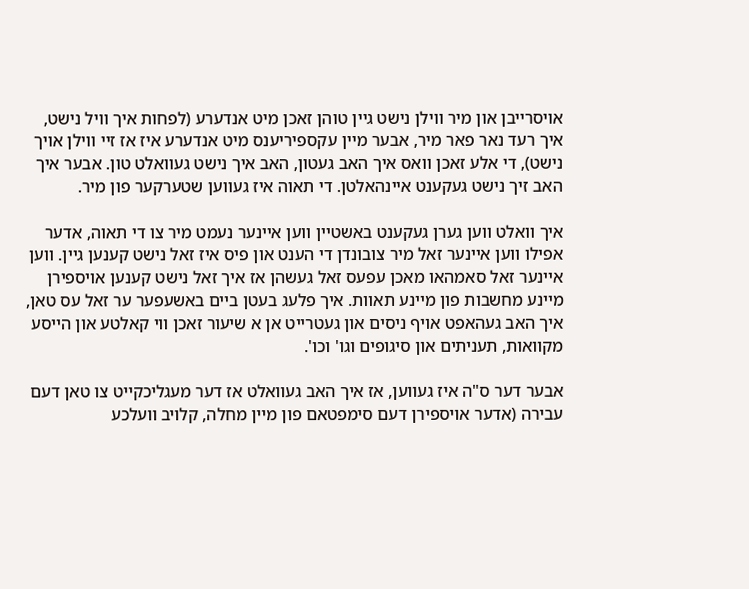אויסרייבן און מיר ווילן נישט גיין טוהן זאכן מיט אנדערע (לפחות איך וויל נישט, איך רעד נאר פאר מיר, אבער מיין עקספיריענס מיט אנדערע איז אז זיי ווילן אויך נישט), די אלע זאכן וואס איך האב געטון, האב איך נישט געוואלט טון. אבער איך האב זיך נישט געקענט איינהאלטן. די תאוה איז געווען שטערקער פון מיר.

איך וואלט ווען גערן געקענט באשטיין ווען איינער נעמט מיר צו די תאוה, אדער אפילו ווען איינער זאל מיר צובונדן די הענט און פיס איז זאל נישט קענען גיין. ווען איינער זאל סאמהאו מאכן עפעס זאל געשהן אז איך זאל נישט קענען אויספירן מיינע מחשבות פון מיינע תאוות. איך פלעג בעטן ביים באשעפער ער זאל עס טאן, איך האב געהאפט אויף ניסים און געטרייט אן א שיעור זאכן ווי קאלטע און הייסע מקוואות, תעניתים און סיגופים וגו' וכו'.

אבער דער ס"ה איז געווען, אז איך האב געוואלט אז דער מעגליכקייט צו טאן דעם עבירה (אדער אויספירן דעם סימפטאם פון מיין מחלה, קלויב וועלכע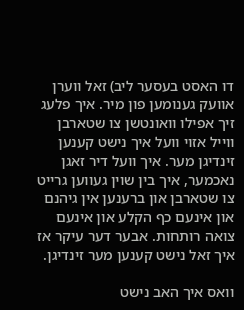דו האסט בעסער ליב) זאל ווערן אוועק גענומען פון מיר. איך פלעג זיך אפילו וואונטשן צו שטארבן ווייל אזוי וועל איך נישט קענען זינדיגן מער. איך וועל דיר זאגן נאכמער, איך בין שוין געווען גרייט צו שטארבן און ברענען אין גיהנם און אינעם כף הקלע און אינעם צואה רותחות. אבער דער עיקר אז איך זאל נישט קענען מער זינדיגן.

וואס איך האב נישט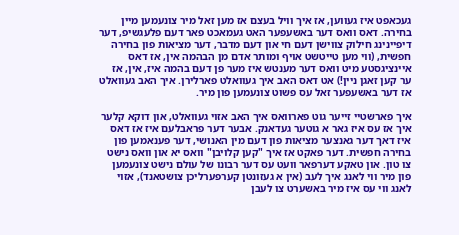געכאפט איז געווען, אז איך וויל בעצם אז מען זאל מיר צונעמען מיין בחירה. דאס וואס דער באשעפער האט געמאכט פאר דעם פלעגשיפ, דער דיפיינינג חילוק צווישן דעם חי און דעם מדבר, דער מציאות פון בחירה חפשית, (ווי מען טייטשט אויף ומותר אדם מן הבהמה אין, אז דאס איינציגסטע מיט וואס דער מענטש איז מער פן דעם בהמה איז, אין, אז ער קען זאגן ניין!) אט דאס האב איך געוואלט פארלירן. איך האב געוואלט אז דער באשעפער זאל עס פשוט צונעמען פון מיר.

איך פארשטיי זייער גוט פארוואס איך האב אזוי געוואלט, און דוקא קלער איך אז עס איז גאר א גוטער געדאנק. אבער דער פראבלעם איז אז דאס איז דאך דער גאנצער מציאות פון דעם מין האנושי, דער פענאמען פון בחירה חפשית. דער פאקט אז איך "קען קלויבן" וואס יא און וואס נישט צו טון. און טאקע דערפאר וועט עס דער רבונו של עולם נישט צונעמען פון מיר ווי לאנג איך לעב (אין א געזונטן קערפערליכן צושטאנד), אזוי לאנג ווי עס איז מיר באשערט צו לעבן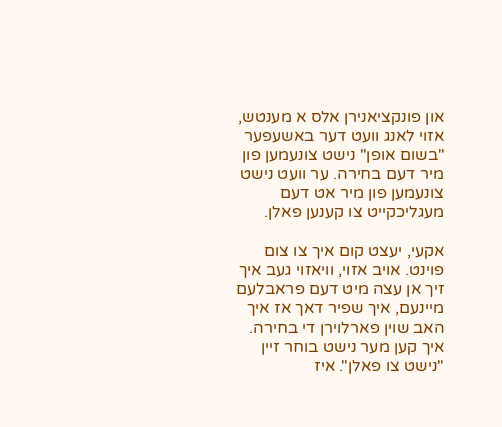און פונקציאנירן אלס א מענטש, אזוי לאנג וועט דער באשעפער "בשום אופן" נישט צונעמען פון מיר דעם בחירה. ער וועט נישט צונעמען פון מיר אט דעם מעגליכקייט צו קענען פאלן.

אקעי, יעצט קום איך צו צום פוינט. אויב אזוי, וויאזוי געב איך זיך אן עצה מיט דעם פראבלעם מיינעם, איך שפיר דאך אז איך האב שוין פארלוירן די בחירה. איך קען מער נישט בוחר זיין "נישט צו פאלן". איז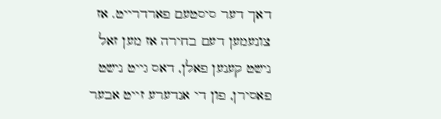דאך דער סיסטעם פארדרייט. אז צונעמען דעם בחירה אז מען זאל נישט קענען פאלן, דאס גייט נישט פאסירן, פון די אנדערע זייט אבער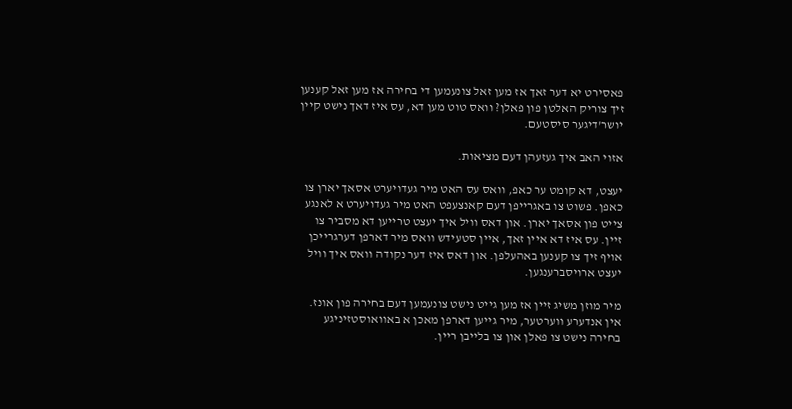פאסירט יא דער זאך אז מען זאל צונעמען די בחירה אז מען זאל קענען זיך צוריק האלטן פון פאלן? וואס טוט מען דא, עס איז דאך נישט קיין יושר'דיגער סיסטעם.

אזוי האב איך געזעהן דעם מציאות.

יעצט, דא קומט ער כאפ, וואס עס האט מיר געדויערט אסאך יארן צו כאפן. פשוט צו באגרייפן דעם קאנצעפט האט מיר געדויערט א לאנגע צייט פון אסאך יארן. און דאס וויל איך יעצט טרייען דא מסביר צו זיין. עס איז דא איין זאך, איין סטעידש וואס מיר דארפן דערגרייכן אויף זיך צו קענען באהעלפן. און דאס איז דער נקודה וואס איך וויל יעצט ארויסברענגען.

מיר מוזן משיג זיין אז מען גייט נישט צונעמען דעם בחירה פון אונז. אין אנדערע ווערטער, מיר גייען דארפן מאכן א באוואוסטזיניגע בחירה נישט צו פאלן און צו בלייבן ריין.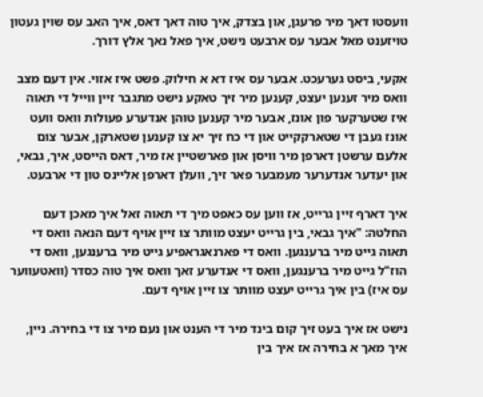וועסטו דאך מיר פרעגן, און בצדק, איך טוה דאך דאס, איך האב עס שוין געטון טויזענט מאל אבער עס ארבעט נישט, איך פאל נאך אלץ דורך.

אקעי, ביסט גערעכט. אבער עס איז דא א חילוק. פשט איז אזוי. אין דעם מצב וואס מיר זענען יעצט, קענען מיר זיך טאקע נישט מתגבר זיין ווייל די תאוה איז שטערקער פון אונז, אבער מיר קענען טוהן אנדערע פעולות וואס וועט אונז געבן די שטארקקייט און די כח זיך יא צו קענען שטארקן, אבער צום אלעם ערשטן דארפן מיר וויסן און פארשטיין אז מיר, דאס הייסט, איך, גבאי, און יעדער אנדערער מעמבער פאר זיך, וועלן דארפן אליינס טון די ארבעט.

איך דארף זיין גרייט, אז ווען עס כאפט מיך די תאוה זאל איך מאכן דעם החלטה: "איך גבאי, בין גרייט יעצט מוותר צו זיין אויף דעם הנאה וואס די תאוה גייט מיר ברענגען. וואס די פארנאגראפיע גייט מיר ברענגען, וואס די הוז"ל גייט מיר ברענגען, וואס די אנדערע זאך וואס איך טוה כסדר (וואטעווער עס איז) בין איך גרייט יעצט מוותר צו זיין אויף דעם.

נישט אז איך בעט זיך קום בינד מיר די הענט און נעם מיר צו די בחירה. ניין, איך מאך א בחירה אז איך בין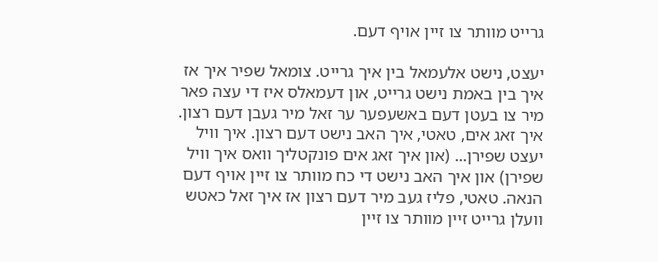גרייט מוותר צו זיין אויף דעם.

יעצט, נישט אלעמאל בין איך גרייט. צומאל שפיר איך אז איך בין באמת נישט גרייט, און דעמאלס איז די עצה פאר מיר צו בעטן דעם באשעפער ער זאל מיר געבן דעם רצון. איך זאג אים, טאטי, איך האב נישט דעם רצון. איך וויל יעצט שפירן... (און איך זאג אים פונקטליך וואס איך וויל שפירן) און איך האב נישט די כח מוותר צו זיין אויף דעם הנאה. טאטי, פליז געב מיר דעם רצון אז איך זאל כאטש וועלן גרייט זיין מוותר צו זיין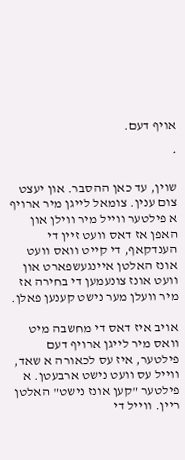אויף דעם.

*

שוין, עד כאן ההסבר. און יעצט צום ענין. צומאל לייגן מיר ארויף א פילטער ווייל מיר ווילן און האפן אז דאס וועט זיין די הענדקאף, די קייט וואס וועט אונז האלטן איינגעשפארט און וועט אונז צונעמען די בחירה אז מיר וועלן מער נישט קענען פאלן.

אויב איז דאס די מחשבה מיט וואס מיר לייגן ארויף דעם פילטער, איז עס לכאורה א שאד, ווייל עס וועט נישט ארבעטן. א פילטער "קען אונז נישט" האלטן ריין. ווייל די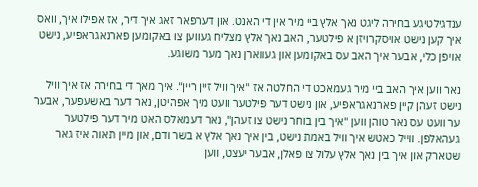ענדגילטיגע בחירה ליגט נאך אלץ ביי מיר אין די האנט. און דערפאר זאג איך דיר, אז אפילו איך, וואס איך קען נישט אויסקרויזן א פילטער, האב נאך אלץ מצליח געווען צו באקומען פארנאגראפיע, נישט אויפן כלי, אבער איך האב עס באקומען און געווארן נאך מער משוגע.

נאר ווען איך האב ביי מיר געמאכט די החלטה אז "איך וויל זיין ריין". איך מאך די בחירה אז איך וויל נישט זעהן קיין פארנאגראפיע, און נישט דער פילטער וועט מיך אפהיטן, נאר דער באשעפער, אבער ער וועט עס נאר טוהן ווען "איך בין בוחר נישט צו זעהן", נאר דעמאלס האט מיר דער פילטער געהאלפן. ווייל כאטש איך וויל באמת נישט, בין איך נאך אלץ א בשר ודם, און מיין תאוה איז גאר שטארק און איך בין נאך אלץ עלול צו פאלן, אבער יעצט, ווען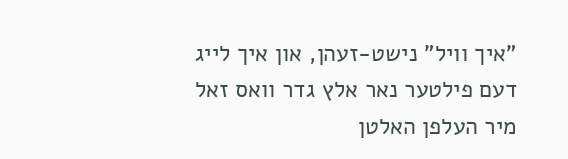"איך וויל" נישט-זעהן, און איך לייג דעם פילטער נאר אלץ גדר וואס זאל מיר העלפן האלטן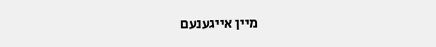מיין אייגענעם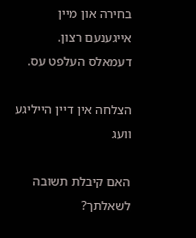בחירה און מיין אייגענעם רצון. דעמאלס העלפט עס.

הצלחה אין דיין הייליגע וועג

האם קיבלת תשובה לשאלתך?